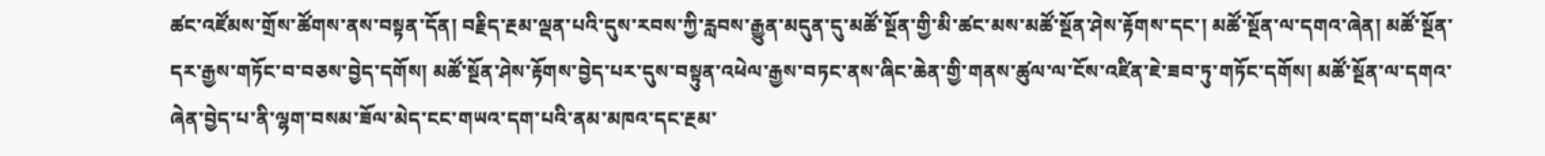ཚང་འཛོམས་གྲོས་ཚོགས་ནས་བསྟན་དོན། བརྗིད་རྔམ་ལྡན་པའི་དུས་རབས་ཀྱི་རླབས་རྒྱུན་མདུན་དུ་མཚོ་སྔོན་གྱི་མི་ཚང་མས་མཚོ་སྔོན་ཤེས་རྟོགས་དང་། མཚོ་སྔོན་ལ་དགའ་ཞེན། མཚོ་སྔོན་དར་རྒྱས་གཏོང་བ་བཅས་བྱེད་དགོས། མཚོ་སྔོན་ཤེས་རྟོགས་བྱེད་པར་དུས་བསྟུན་འཕེལ་རྒྱས་བཏང་ནས་ཞིང་ཆེན་གྱི་གནས་ཚུལ་ལ་ངོས་འཛིན་ཇེ་ཟབ་ཏུ་གཏོང་དགོས། མཚོ་སྔོན་ལ་དགའ་ཞེན་བྱེད་པ་ནི་ལྷག་བསམ་ཟོལ་མེད་ངང་གཡའ་དག་པའི་ནམ་མཁའ་དང་རྔམ་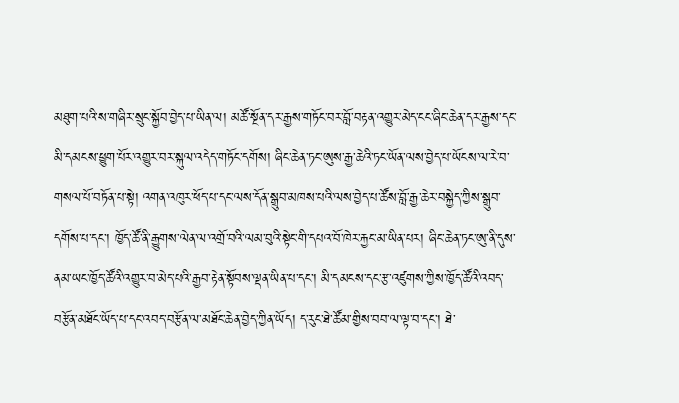མཐུག་པའི་ས་གཞིར་སྲུང་སྐྱོབ་བྱེད་པ་ཡིན་ལ། མཚོ་སྔོན་དར་རྒྱས་གཏོང་བར་བློ་བརྟན་འགྱུར་མེད་ངང་ཞིང་ཆེན་དར་རྒྱས་དང་མི་དམངས་ཕྱུག་པོར་འགྱུར་བར་སྐུལ་འདེད་གཏོང་དགོས། ཞིང་ཆེན་ཏང་ཨུས་རྒྱ་ཆེའི་ཏང་ཡོན་ལས་བྱེད་པ་ཡོངས་ལ་རེ་བ་གསལ་པོ་བཏོན་པ་སྟེ། འགན་འཁུར་ཕོད་པ་དང་ལས་དོན་སྒྲུབ་མཁས་པའི་ལས་བྱེད་པ་ཚོས་བློ་རྒྱ་ཆེར་བསྐྱེད་ཀྱིས་སྒྲུབ་དགོས་པ་དང་། ཁྱོད་ཚོ་ནི་རྒྱུགས་ལེན་ལ་འགྲོ་བའི་ལམ་བུའི་སྟེང་གི་དཔའ་བོ་ཁེར་རྐྱང་མ་ཡིན་པར། ཞིང་ཆེན་ཏང་ཨུ་ནི་དུས་ནམ་ཡང་ཁྱོད་ཚོའི་འགྱུར་བ་མེད་པའི་རྒྱབ་རྟེན་སྟོབས་ལྡན་ཡིན་པ་དང་། མི་དམངས་དང་རྩ་འཛུགས་ཀྱིས་ཁྱོད་ཚོའི་འབད་བརྩོན་མཐོང་ཡོད་པ་དང་འབད་བརྩོན་ལ་མཐོང་ཆེན་བྱེད་ཀྱིན་ཡོད། ད་རུང་ཐེ་ཚོམ་གྱིས་བབ་ལ་ལྟ་བ་དང་། ཐེ་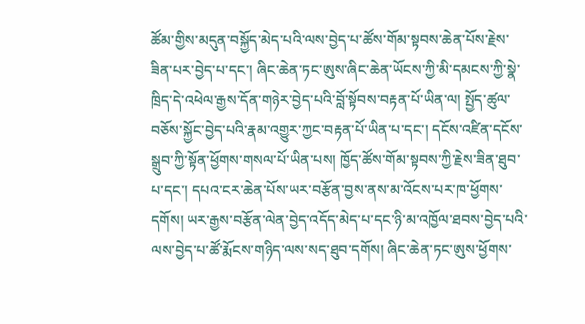ཚོམ་གྱིས་མདུན་བསྐྱོད་མེད་པའི་ལས་བྱེད་པ་ཚོས་གོམ་སྟབས་ཆེན་པོས་རྗེས་ཟིན་པར་བྱེད་པ་དང་། ཞིང་ཆེན་ཏང་ཨུས་ཞིང་ཆེན་ཡོངས་ཀྱི་མི་དམངས་ཀྱི་སྣེ་ཁྲིད་དེ་འཕེལ་རྒྱས་དོན་གཉེར་བྱེད་པའི་བློ་སྟོབས་བརྟན་པོ་ཡིན་ལ། སྤྱོད་ཚུལ་བཅོས་སྐྱོང་བྱེད་པའི་རྣམ་འགྱུར་ཀྱང་བརྟན་པོ་ཡིན་པ་དང་། དངོས་འཛིན་དངོས་སྒྲུབ་ཀྱི་སྟོན་ཕྱོགས་གསལ་པོ་ཡིན་པས། ཁྱོད་ཚོས་གོམ་སྟབས་ཀྱི་རྗེས་ཟིན་ཐུབ་པ་དང་། དཔའ་ངར་ཆེན་པོས་ཡར་བརྩོན་བྱས་ནས་མ་འོངས་པར་ཁ་ཕྱོགས་དགོས། ཡར་རྒྱས་བརྩོན་ལེན་བྱེད་འདོད་མེད་པ་དང་ཉི་མ་འཁྱོལ་ཐབས་བྱེད་པའི་ལས་བྱེད་པ་ཚོ་རྨོངས་གཉིད་ལས་སད་ཐུབ་དགོས། ཞིང་ཆེན་ཏང་ཨུས་ཕྱོགས་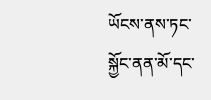ཡོངས་ནས་ཏང་སྐྱོང་ནན་མོ་དང་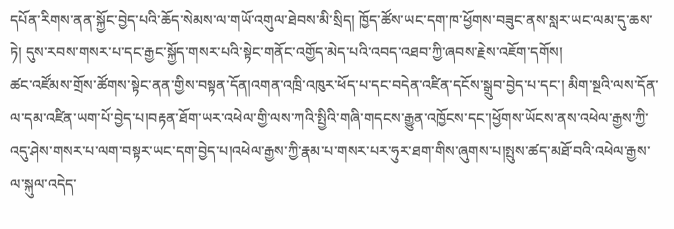དཔོན་རིགས་ནན་སྐྱོང་བྱེད་པའི་ཆོད་སེམས་ལ་གཡོ་འགུལ་ཐེབས་མི་སྲིད། ཁྱོད་ཚོས་ཡང་དག་ཁ་ཕྱོགས་བཟུང་ནས་སླར་ཡང་ལམ་དུ་ཆས་ཏེ། དུས་རབས་གསར་པ་དང་རྒྱང་སྐྱོད་གསར་པའི་སྟེང་གནོང་འགྱོད་མེད་པའི་འབད་འཐབ་ཀྱི་ཞབས་རྗེས་འཇོག་དགོས།
ཚང་འཛོམས་གྲོས་ཚོགས་སྟེང་ནན་གྱིས་བསྟན་དོན།འགན་འཁྲི་འཁུར་ཕོད་པ་དང་བདེན་འཛིན་དངོས་སྒྲུབ་བྱེད་པ་དང་། མིག་སྔའི་ལས་དོན་ལ་དམ་འཛིན་ཡག་པོ་བྱེད་པ།བརྟན་ཐོག་ཡར་འཕེལ་གྱི་ལས་ཀའི་སྤྱིའི་གཞི་གདངས་རྒྱུན་འཁྱོངས་དང་།ཕྱོགས་ཡོངས་ནས་འཕེལ་རྒྱས་ཀྱི་འདུ་ཤེས་གསར་པ་ལག་བསྟར་ཡང་དག་བྱེད་པ།འཕེལ་རྒྱས་ཀྱི་རྣམ་པ་གསར་པར་ཧུར་ཐག་གིས་ཞུགས་པ།སྤུས་ཚད་མཐོ་བའི་འཕེལ་རྒྱས་ལ་སྐུལ་འདེད་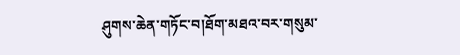ཤུགས་ཆེན་གཏོང་བ།ཐོག་མཐའ་བར་གསུམ་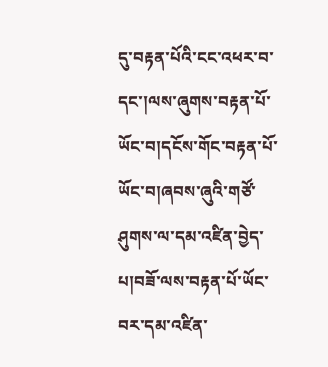དུ་བརྟན་པོའི་ངང་འཕར་བ་དང་།ལས་ཞུགས་བརྟན་པོ་ཡོང་བ།དངོས་གོང་བརྟན་པོ་ཡོང་བ།ཞབས་ཞུའི་གཙོ་ཤུགས་ལ་དམ་འཛིན་བྱེད་པ།བཟོ་ལས་བརྟན་པོ་ཡོང་བར་དམ་འཛིན་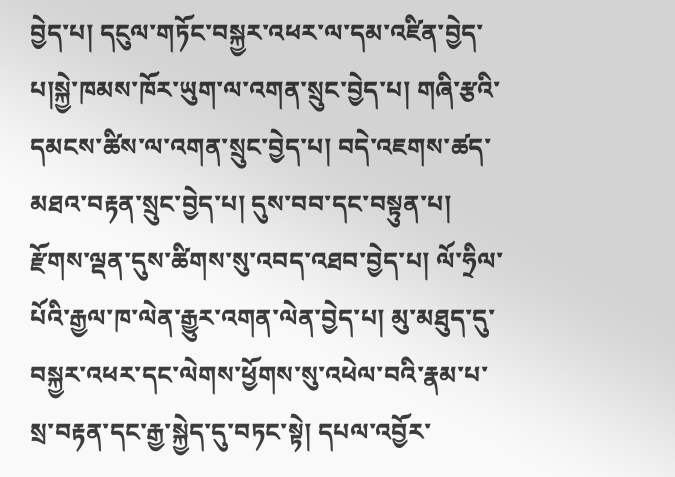བྱེད་པ། དངུལ་གཏོང་བསྐྱར་འཕར་ལ་དམ་འཛིན་བྱེད་པ།སྐྱེ་ཁམས་ཁོར་ཡུག་ལ་འགན་སྲུང་བྱེད་པ། གཞི་རྩའི་དམངས་ཚིས་ལ་འགན་སྲུང་བྱེད་པ། བདེ་འཇགས་ཚད་མཐའ་བརྟན་སྲུང་བྱེད་པ། དུས་བབ་དང་བསྟུན་པ། རྫོགས་ལྡན་དུས་ཚིགས་སུ་འབད་འཐབ་བྱེད་པ། ལོ་ཧྲིལ་པོའི་རྒྱལ་ཁ་ལེན་རྒྱུར་འགན་ལེན་བྱེད་པ། མུ་མཐུད་དུ་བསྐྱར་འཕར་དང་ལེགས་ཕྱོགས་སུ་འཕེལ་བའི་རྣམ་པ་སྲ་བརྟན་དང་རྒྱ་སྐྱེད་དུ་བཏང་སྟེ། དཔལ་འབྱོར་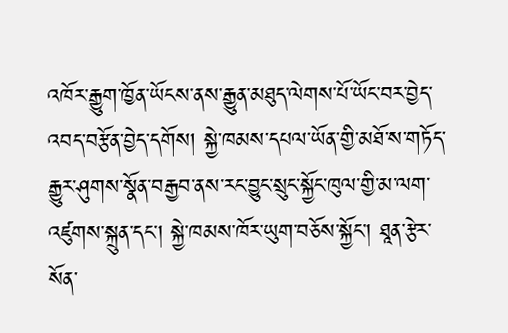འཁོར་རྒྱུག་ཁྱོན་ཡོངས་ནས་རྒྱུན་མཐུད་ལེགས་པོ་ཡོང་བར་བྱེད་འབད་བརྩོན་བྱེད་དགོས། སྐྱེ་ཁམས་དཔལ་ཡོན་གྱི་མཐོ་ས་གཏོད་རྒྱུར་ཤུགས་སྣོན་བརྒྱབ་ནས་རང་བྱུང་སྲུང་སྐྱོང་ཁུལ་གྱི་མ་ལག་འཛུགས་སྐྲུན་དང་། སྐྱེ་ཁམས་ཁོར་ཡུག་བཅོས་སྐྱོང་། ཐཱན་རྩེར་སོན་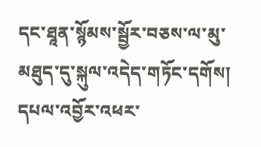དང་ཐཱན་སྙོམས་སྦྱོར་བཅས་ལ་མུ་མཐུད་དུ་སྐུལ་འདེད་གཏོང་དགོས། དཔལ་འབྱོར་འཕར་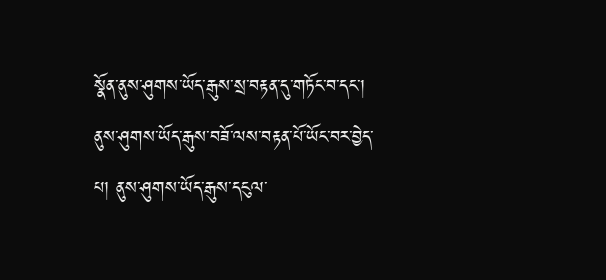སྣོན་ནུས་ཤུགས་ཡོད་རྒུས་སྲ་བརྟན་དུ་གཏོང་བ་དང་། ནུས་ཤུགས་ཡོད་རྒུས་བཟོ་ལས་བརྟན་པོ་ཡོང་བར་བྱེད་པ། ནུས་ཤུགས་ཡོད་རྒུས་དངུལ་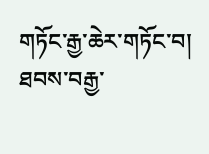གཏོང་རྒྱ་ཆེར་གཏོང་བ། ཐབས་བརྒྱ་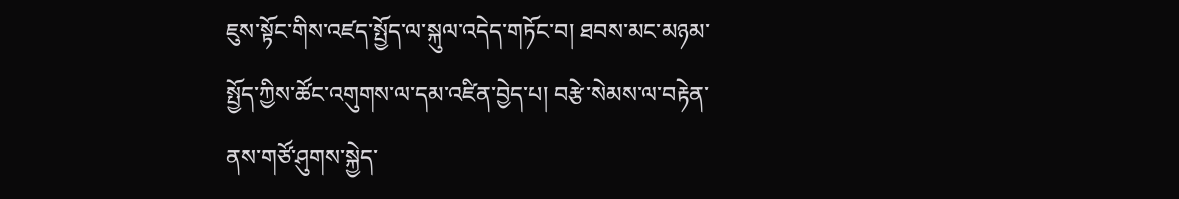ཇུས་སྟོང་གིས་འཛད་སྤྱོད་ལ་སྐུལ་འདེད་གཏོང་བ། ཐབས་མང་མཉམ་སྤྱོད་ཀྱིས་ཚོང་འགུགས་ལ་དམ་འཛིན་བྱེད་པ། བརྩེ་སེམས་ལ་བརྟེན་ནས་གཙོ་ཤུགས་སྐྱེད་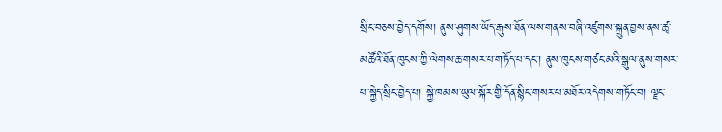སྲིང་བཅས་བྱེད་དགོས། ནུས་ཤུགས་ཡོད་རྒུས་ཐོན་ལས་གནས་བཞི་འཛུགས་སྐྲུན་བྱས་ནས་ཚྭ་མཚོའི་ཐོན་ཁུངས་ཀྱི་ལེགས་ཆ་གསར་པ་གཏོད་པ་དང་། ནུས་ཁུངས་གཙང་མའི་སྒུལ་ནུས་གསར་པ་སྐྱེད་སྲིང་བྱེད་པ། སྐྱེ་ཁམས་ཡུལ་སྐོར་གྱི་དོན་སྙིང་གསར་པ་མཐོར་འདེགས་གཏོང་བ། ལྗང་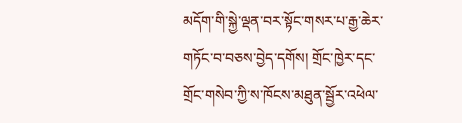མདོག་གི་སྐྱེ་ལྡན་བར་སྟོང་གསར་པ་རྒྱ་ཆེར་གཏོང་བ་བཅས་བྱེད་དགོས། གྲོང་ཁྱེར་དང་གྲོང་གསེབ་ཀྱི་ས་ཁོངས་མཐུན་སྦྱོར་འཕེལ་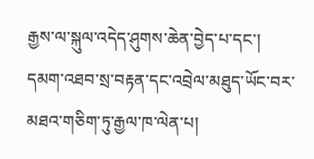རྒྱས་ལ་སྐུལ་འདེད་ཤུགས་ཆེན་བྱེད་པ་དང་། དམག་འཐབ་སྲ་བརྟན་དང་འབྲེལ་མཐུད་ཡོང་བར་མཐའ་གཅིག་ཏུ་རྒྱལ་ཁ་ལེན་པ།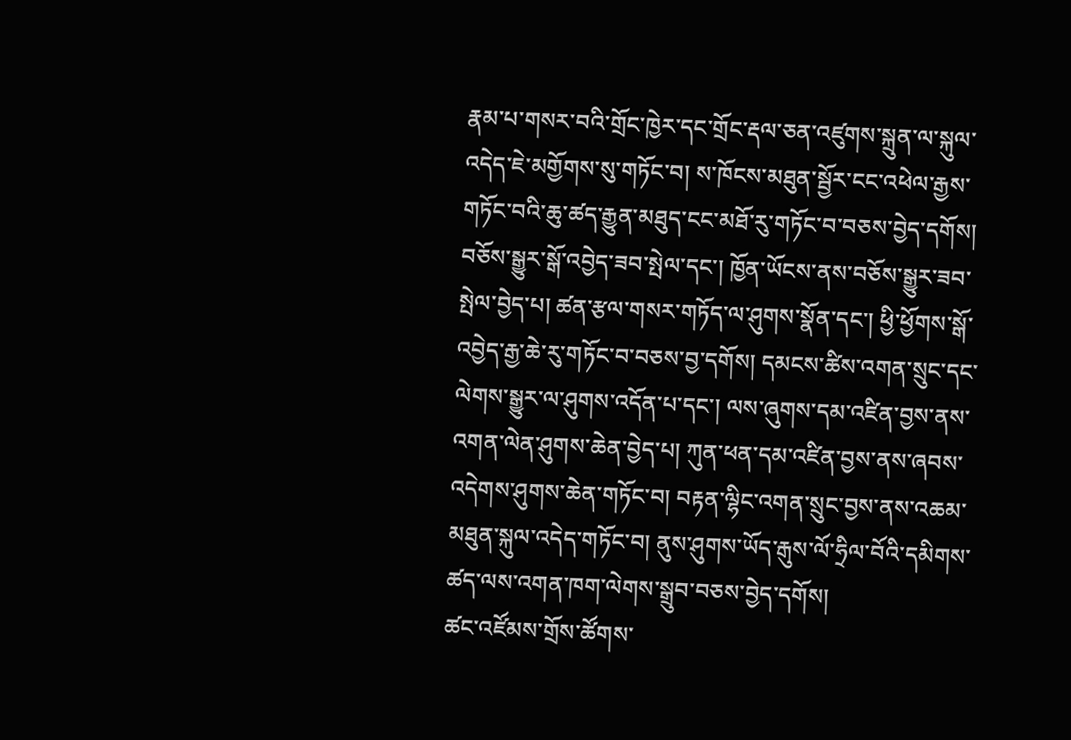རྣམ་པ་གསར་བའི་གྲོང་ཁྱེར་དང་གྲོང་རྡལ་ཅན་འཛུགས་སྐྲུན་ལ་སྐུལ་འདེད་ཇེ་མགྱོགས་སུ་གཏོང་བ། ས་ཁོངས་མཐུན་སྦྱོར་ངང་འཕེལ་རྒྱས་གཏོང་བའི་ཆུ་ཚད་རྒྱུན་མཐུད་ངང་མཐོ་རུ་གཏོང་བ་བཅས་བྱེད་དགོས། བཅོས་སྒྱུར་སྒོ་འབྱེད་ཟབ་སྤེལ་དང་། ཁྱོན་ཡོངས་ནས་བཅོས་སྒྱུར་ཟབ་སྤེལ་བྱེད་པ། ཚན་རྩལ་གསར་གཏོད་ལ་ཤུགས་སྣོན་དང་། ཕྱི་ཕྱོགས་སྒོ་འབྱེད་རྒྱ་ཆེ་རུ་གཏོང་བ་བཅས་བྱ་དགོས། དམངས་ཚིས་འགན་སྲུང་དང་ལེགས་སྒྱུར་ལ་ཤུགས་འདོན་པ་དང་། ལས་ཞུགས་དམ་འཛིན་བྱས་ནས་འགན་ལེན་ཤུགས་ཆེན་བྱེད་པ། ཀུན་ཕན་དམ་འཛིན་བྱས་ནས་ཞབས་འདེགས་ཤུགས་ཆེན་གཏོང་བ། བརྟན་ལྷིང་འགན་སྲུང་བྱས་ནས་འཆམ་མཐུན་སྐུལ་འདེད་གཏོང་བ། ནུས་ཤུགས་ཡོད་རྒུས་ལོ་ཧྲིལ་བོའི་དམིགས་ཚད་ལས་འགན་ཁག་ལེགས་སྒྲུབ་བཅས་བྱེད་དགོས།
ཚང་འཛོམས་གྲོས་ཚོགས་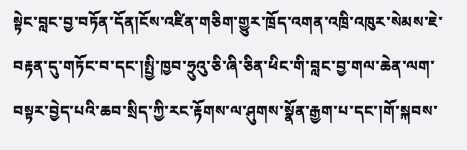སྟེང་བླང་བྱ་བཏོན་དོན།ངོས་འཛིན་གཅིག་གྱུར་ཁྲོད་འགན་འཁྲི་འཁུར་སེམས་ཇེ་བརྟན་དུ་གཏོང་བ་དང་།སྤྱི་ཁྱབ་ཧྲུའུ་ཅི་ཞི་ཅིན་ཕིང་གི་བླང་བྱ་གལ་ཆེན་ལག་བསྟར་བྱེད་པའི་ཆབ་སྲིད་ཀྱི་རང་རྟོགས་ལ་ཤུགས་སྣོན་རྒྱག་པ་དང་།གོ་སྐབས་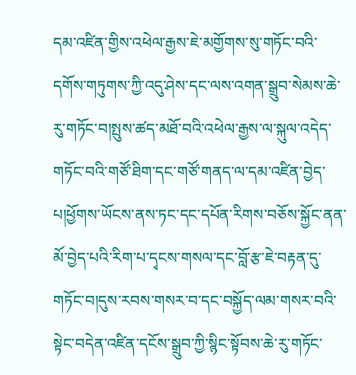དམ་འཛིན་གྱིས་འཕེལ་རྒྱས་ཇེ་མགྱོགས་སུ་གཏོང་བའི་དགོས་གཏུགས་ཀྱི་འདུ་ཤེས་དང་ལས་འགན་སྒྲུབ་སེམས་ཆེ་རུ་གཏོང་བ།སྤུས་ཚད་མཐོ་བའི་འཕེལ་རྒྱས་ལ་སྐུལ་འདེད་གཏོང་བའི་གཙོ་ཐིག་དང་གཙོ་གནད་ལ་དམ་འཛིན་བྱེད་པ།ཕྱོགས་ཡོངས་ནས་ཏང་དང་དཔོན་རིགས་བཅོས་སྐྱོང་ནན་མོ་བྱེད་པའི་རིག་པ་དྭངས་གསལ་དང་བློ་རྩ་ཇེ་བརྟན་དུ་གཏོང་བ།དུས་རབས་གསར་བ་དང་བསྐྱོད་ལམ་གསར་བའི་སྟེང་བདེན་འཛིན་དངོས་སྒྲུབ་ཀྱི་སྙིང་སྟོབས་ཆེ་རུ་གཏོང་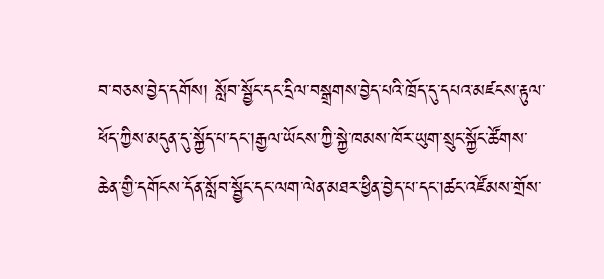བ་བཅས་བྱེད་དགོས། སློབ་སྦྱོང་དང་དྲིལ་བསྒྲགས་བྱེད་པའི་ཁྲོད་དུ་དཔའ་མཛངས་རྟུལ་ཕོད་ཀྱིས་མདུན་དུ་སྐྱོད་པ་དང་།རྒྱལ་ཡོངས་ཀྱི་སྐྱེ་ཁམས་ཁོར་ཡུག་སྲུང་སྐྱོང་ཚོགས་ཆེན་གྱི་དགོངས་དོན་སློབ་སྦྱོང་དང་ལག་ལེན་མཐར་ཕྱིན་བྱེད་པ་དང་།ཚང་འཛོམས་གྲོས་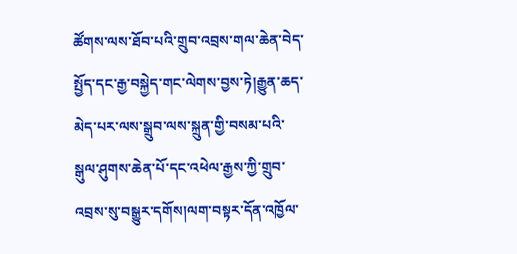ཚོགས་ལས་ཐོབ་པའི་གྲུབ་འབྲས་གལ་ཆེན་བེད་སྤྱོད་དང་རྒྱ་བསྐྱེད་གང་ལེགས་བྱས་ཏེ།རྒྱུན་ཆད་མེད་པར་ལས་སྒྲུབ་ལས་སྐྲུན་གྱི་བསམ་པའི་སྒུལ་ཤུགས་ཆེན་པོ་དང་འཕེལ་རྒྱས་ཀྱི་གྲུབ་འབྲས་སུ་བསྒྱུར་དགོས།ལག་བསྟར་དོན་འཁྱོལ་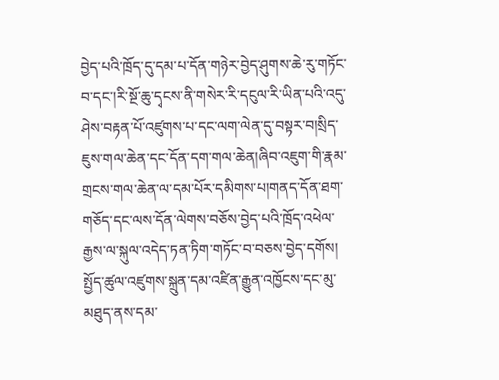བྱེད་པའི་ཁྲོད་དུ་དམ་པ་དོན་གཉེར་བྱེད་ཤུགས་ཆེ་རུ་གཏོང་བ་དང་།རི་སྔོ་ཆུ་དྭངས་ནི་གསེར་རི་དངུལ་རི་ཡིན་པའི་འདུ་ཤེས་བརྟན་པོ་འཛུགས་པ་དང་ལག་ལེན་དུ་བསྟར་བ།སྲིད་ཇུས་གལ་ཆེན་དང་དོན་དག་གལ་ཆེན།ཞིབ་འཇུག་གི་རྣམ་གྲངས་གལ་ཆེན་ལ་དམ་པོར་དམིགས་པ།གནད་དོན་ཐག་གཅོད་དང་ལས་དོན་ལེགས་བཅོས་བྱེད་པའི་ཁྲོད་འཕེལ་རྒྱས་ལ་སྐུལ་འདེད་ཏན་ཏིག་གཏོང་བ་བཅས་བྱེད་དགོས། སྤྱོད་ཚུལ་འཛུགས་སྐྲུན་དམ་འཛིན་རྒྱུན་འཁྱོངས་དང་མུ་མཐུད་ནས་དམ་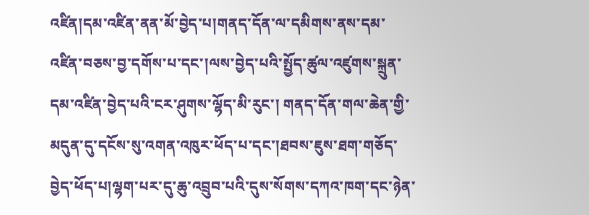འཛིན།དམ་འཛིན་ནན་མོ་བྱེད་པ།གནད་དོན་ལ་དམིགས་ནས་དམ་འཛིན་བཅས་བྱ་དགོས་པ་དང་།ལས་བྱེད་པའི་སྤྱོད་ཚུལ་འཛུགས་སྐྲུན་དམ་འཛིན་བྱེད་པའི་ངར་ཤུགས་ལྷོད་མི་རུང་། གནད་དོན་གལ་ཆེན་གྱི་མདུན་དུ་དངོས་སུ་འགན་འཁུར་ཕོད་པ་དང་།ཐབས་ཇུས་ཐག་གཅོད་བྱེད་ཕོད་པ།ལྷག་པར་དུ་ཆུ་འབྲུབ་པའི་དུས་སོགས་དཀའ་ཁག་དང་ཉེན་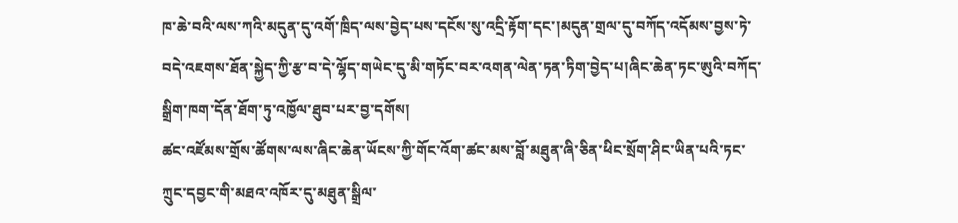ཁ་ཆེ་བའི་ལས་ཀའི་མདུན་དུ་འགོ་ཁྲིད་ལས་བྱེད་པས་དངོས་སུ་འདྲི་རྟོག་དང་།མདུན་གྲལ་དུ་བཀོད་འདོམས་བྱས་ཏེ་བདེ་འཇགས་ཐོན་སྐྱེད་ཀྱི་རྩ་བ་དེ་ལྷོད་གཡེང་དུ་མི་གཏོང་བར་འགན་ལེན་ཏན་ཏིག་བྱེད་པ།ཞིང་ཆེན་ཏང་ཨུའི་བཀོད་སྒྲིག་ཁག་དོན་ཐོག་ཏུ་འཁྱོལ་ཐུབ་པར་བྱ་དགོས།
ཚང་འཛོམས་གྲོས་ཚོགས་ལས་ཞིང་ཆེན་ཡོངས་ཀྱི་གོང་འོག་ཚང་མས་བློ་མཐུན་ཞི་ཅིན་ཕིང་སྲོག་ཤིང་ཡིན་པའི་ཏང་ཀྲུང་དབྱང་གི་མཐའ་འཁོར་དུ་མཐུན་སྒྲིལ་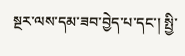སྔར་ལས་དམ་ཟབ་བྱེད་པ་དང་། སྤྱི་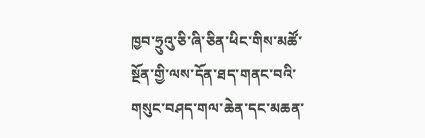ཁྱབ་ཧྲུའུ་ཅི་ཞི་ཅིན་ཕིང་གིས་མཚོ་སྔོན་གྱི་ལས་དོན་ཐད་གནང་བའི་གསུང་བཤད་གལ་ཆེན་དང་མཆན་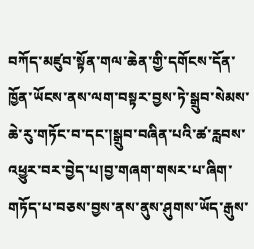བཀོད་མཛུབ་སྟོན་གལ་ཆེན་གྱི་དགོངས་དོན་ཁྱོན་ཡོངས་ནས་ལག་བསྟར་བྱས་ཏེ་སྒྲུབ་སེམས་ཆེ་རུ་གཏོང་བ་དང་།སྒྲུབ་བཞིན་པའི་ཚ་རླབས་འཕྱུར་བར་བྱེད་པ།བྱ་གཞག་གསར་པ་ཞིག་གཏོད་པ་བཅས་བྱས་ནས་ནུས་ཤུགས་ཡོད་རྒུས་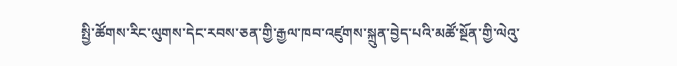སྤྱི་ཚོགས་རིང་ལུགས་དེང་རབས་ཅན་གྱི་རྒྱལ་ཁབ་འཛུགས་སྐྲུན་བྱེད་པའི་མཚོ་སྔོན་གྱི་ལེའུ་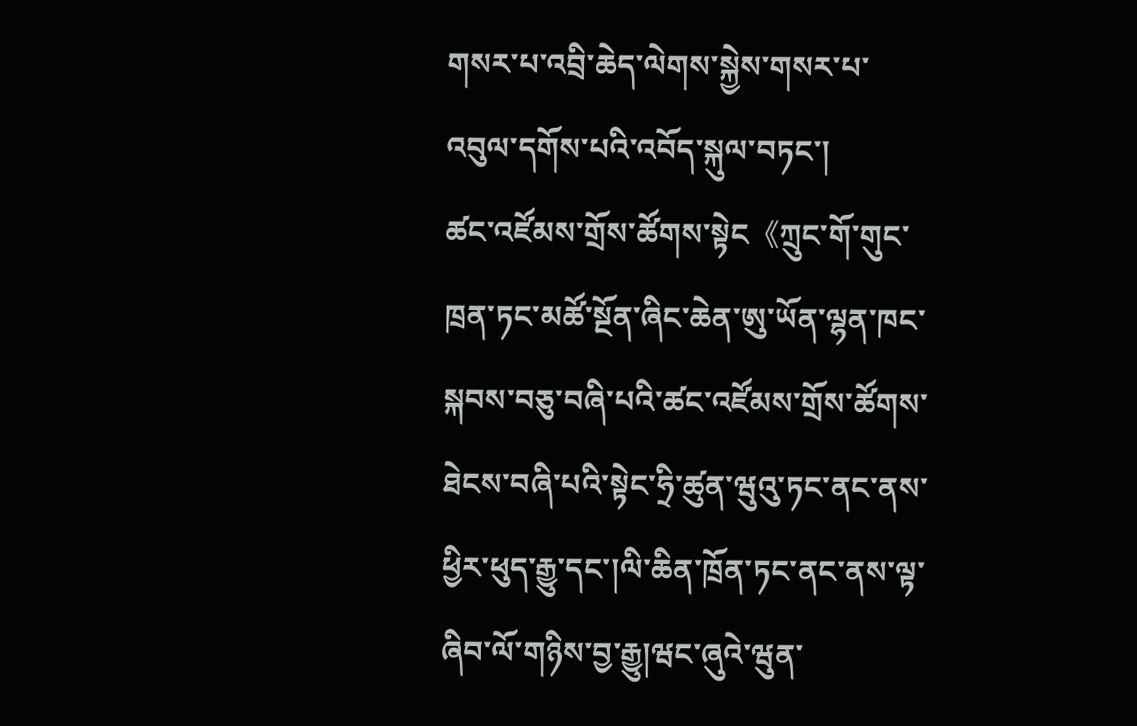གསར་པ་འབྲི་ཆེད་ལེགས་སྐྱེས་གསར་པ་འབུལ་དགོས་པའི་འབོད་སྐུལ་བཏང་།
ཚང་འཛོམས་གྲོས་ཚོགས་སྟེང《ཀྲུང་གོ་གུང་ཁྲན་ཏང་མཚོ་སྔོན་ཞིང་ཆེན་ཨུ་ཡོན་ལྷན་ཁང་སྐབས་བཅུ་བཞི་པའི་ཚང་འཛོམས་གྲོས་ཚོགས་ཐེངས་བཞི་པའི་སྟེང་ཧྲི་ཚུན་ཝུའུ་ཏང་ནང་ནས་ཕྱིར་ཕུད་རྒྱུ་དང་།ལི་ཆིན་ཁྲོན་ཏང་ནང་ནས་ལྟ་ཞིབ་ལོ་གཉིས་བྱ་རྒྱུ།ཝང་ཞུའེ་ཝུན་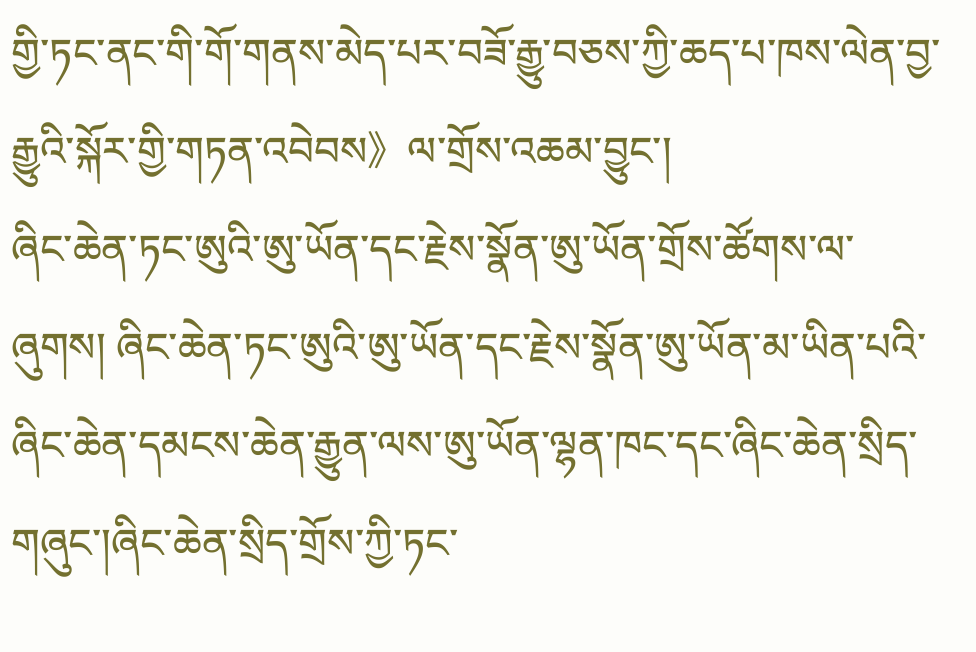གྱི་ཏང་ནང་གི་གོ་གནས་མེད་པར་བཟོ་རྒྱུ་བཅས་ཀྱི་ཆད་པ་ཁས་ལེན་བྱ་རྒྱུའི་སྐོར་གྱི་གཏན་འབེབས》ལ་གྲོས་འཆམ་བྱུང་།
ཞིང་ཆེན་ཏང་ཨུའི་ཨུ་ཡོན་དང་རྗེས་སྣོན་ཨུ་ཡོན་གྲོས་ཚོགས་ལ་ཞུགས། ཞིང་ཆེན་ཏང་ཨུའི་ཨུ་ཡོན་དང་རྗེས་སྣོན་ཨུ་ཡོན་མ་ཡིན་པའི་ཞིང་ཆེན་དམངས་ཆེན་རྒྱུན་ལས་ཨུ་ཡོན་ལྷན་ཁང་དང་ཞིང་ཆེན་སྲིད་གཞུང་།ཞིང་ཆེན་སྲིད་གྲོས་ཀྱི་ཏང་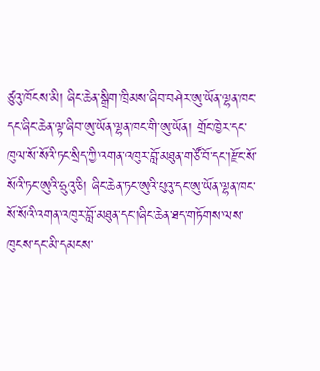ཙུའུ་ཁོངས་མི། ཞིང་ཆེན་སྒྲིག་ཁྲིམས་ཞིབ་བཤེར་ཨུ་ཡོན་ལྷན་ཁང་དང་ཞིང་ཆེན་ལྟ་ཞིབ་ཨུ་ཡོན་ལྷན་ཁང་གི་ཨུ་ཡོན། གྲོང་ཁྱེར་དང་ཁུལ་སོ་སོའི་ཏང་སྲིད་ཀྱི་འགན་འཁུར་བློ་མཐུན་གཙོ་བོ་དང་།རྫོང་སོ་སོའི་ཏང་ཨུའི་ཧྲུའུ་ཅི། ཞིང་ཆེན་ཏང་ཨུའི་པུའུ་དང་ཨུ་ཡོན་ལྷན་ཁང་སོ་སོའི་འགན་འཁུར་བློ་མཐུན་དང་།ཞིང་ཆེན་ཐད་གཏོགས་ལས་ཁུངས་དང་མི་དམངས་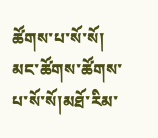ཚོགས་པ་སོ་སོ། མང་ཚོགས་ཚོགས་པ་སོ་སོ།མཐོ་རིམ་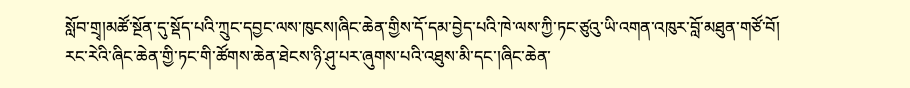སློབ་གྲྭ།མཚོ་སྔོན་དུ་སྡོད་པའི་ཀྲུང་དབྱང་ལས་ཁུངས།ཞིང་ཆེན་གྱིས་དོ་དམ་བྱེད་པའི་ཁེ་ལས་ཀྱི་ཏང་ཙུའུ་ཡི་འགན་འཁུར་བློ་མཐུན་གཙོ་བོ། རང་རེའི་ཞིང་ཆེན་གྱི་ཏང་གི་ཚོགས་ཆེན་ཐེངས་ཉི་ཤུ་པར་ཞུགས་པའི་འཐུས་མི་དང་།ཞིང་ཆེན་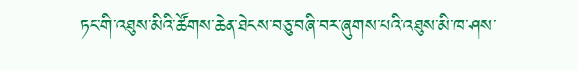ཏང་གི་འཐུས་མིའི་ཚོགས་ཆེན་ཐེངས་བཅུ་བཞི་བར་ཞུགས་པའི་འཐུས་མི་ཁ་ཤས་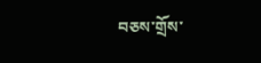བཅས་གྲོས་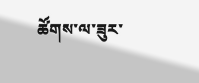ཚོགས་ལ་ཟུར་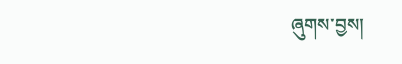ཞུགས་བྱས།